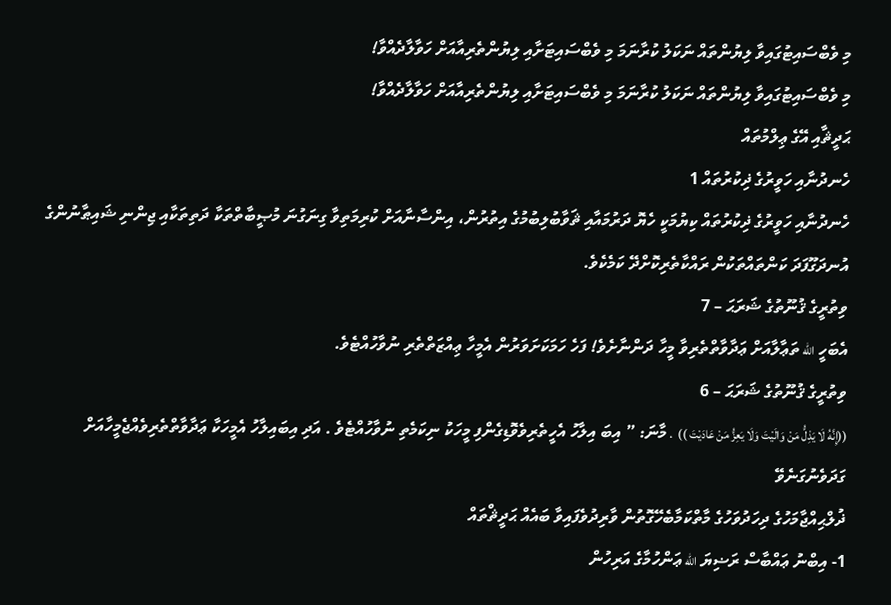މި ވެބްސައިޓުގައިވާ ލިޔުންތައް ނަކަލު ކުރާނަމަ މި ވެބްސައިޓަށާއި ލިޔުންތެރިއާއަށް ހަވާލާދެއްވާ!
މި ވެބްސައިޓުގައިވާ ލިޔުންތައް ނަކަލު ކުރާނަމަ މި ވެބްސައިޓަށާއި ލިޔުންތެރިއާއަށް ހަވާލާދެއްވާ!
ޙަދީޘާއި އޭގެ ޢިލްމުތައް
ހެނދުނާއި ހަވީރުގެ ޛިކުރުތައް 1
ހެނދުނާއި ހަވީރުގެ ޛިކުރުތައް ކިޔުމަކީ ހެޔޮ ދަރުމައާއި ޘަވާބުލިބުމުގެ އިތުރުން، އިންސާނާއަށް ކުރިމަތިވާ ގިނަގުނަ މުޞީބާތްތަކާ ދަތިތަކާއި ޖިންނި ޝައިޠާނުންގެ އުނދަގޫފަދަ ކަންތައްތަކުން ރައްކާތެރިކޮށްދޭ ކަމެކެވެ.
ވިތުރީގެ ޤުނޫތުގެ ޝަރަޙަ – 7
އެބަހީ الله ތަޢާލާއަށް ޢަދާވާތްތެރިވާ މީހާ ދަންނާށެވެ! ފަހެ ހަމަކަށަވަރުން އެމީހާ ޢިއްޒަތްތެރި ނުވާހުއްޓެވެ.
ވިތުރީގެ ޤުނޫތުގެ ޝަރަޙަ – 6
((إِنَّهُ لَا يَذِلُّ مَنْ وَالَيْتَ وَلَا يَعِزُّ مَنْ عَادَيْتَ ))  . މާނަ: ” އިބަ އިލާހު އެހީތެރިވެވޮޑިގެންފި މީހަކު ނިކަމެތި ނުވާހުއްޓެވެ . އަދި އިބައިލާހު އެމީހަކާ ޢަދާވާތްތެރިވެއްޖެމީހާއަށް ގަދަވެނުގަނެވޭ
ޛުލްޙިއްޖާމަހުގެ ދިހަދުވަހުގެ މާތްކަމާބެހޭގޮތުން ވާރިދުވެފައިވާ ބައެއް ޙަދީޘްތައް
1- އިބްނު ޢައްބާސް ރަޟިޔަ الله ޢަންހުމާގެ އަރިހުން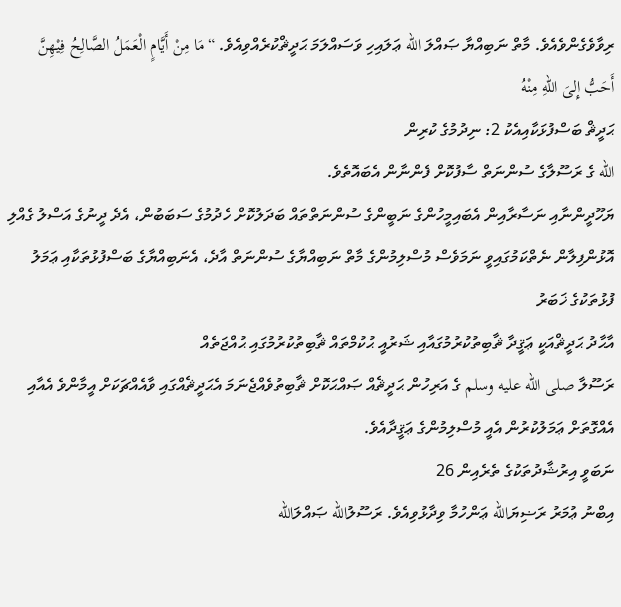ރިވާވެގެންވެއެވެ. މާތް ނަބިއްޔާ ޞައްލަ الله ޢަލައިހި ވަސައްލަމަ ޙަދީޘްކުރެއްވިއެވެ. “مَا مِنْ أَيَّامٍ الْعَمَلُ الصَّالِحُ فِيْهِنَّ أَحَبُّ إِلىَ اللهِ مِنْهُ
ޙަދީޘް ބަސްފުޅަކާއިއެކު 2: ނިދުމުގެ ކުރިން
الله ގެ ރަސޫލާގެ ސުންނަތް ސާފުކޮށް ފެންނާން އެބައޮތެވެ.
ޔަހޫދީންނާއި ނަސާރާއިން އެބައިމީހުންގެ ނަބީންގެ ސުންނަތްތައް ބަދަލުކޮށް ހެދުމުގެ ސަބަބުން، އެދެ ދީނުގެ އަސްލު ގެއްލި އޮޅުންފިލާން ނެތްކަމުގައިވީ ނަމަވެސް މުސްލިމުންގެ މާތް ނަބިއްޔާގެ ސުންނަތް އާދެ، އެނަބިއްޔާގެ ބަސްފުޅުތަކާއި ޢަމަލު ފުޅުތަކުގެ ޚަބަރު
އާޙާދު ޙަދީޘްއަކީ ޢަޤީދާ ޘާބިތުކުރުމުގައާއި ޝަރުއީ ޙުކުމްތައް ޘާބިތުކުރުމުގައި ޙުއްޖަތެއް
ރަސޫލާ صلى الله عليه وسلم ގެ އަރިހުން ޙަދީޘެއް ޞައްޙަކޮށް ޘާބިތުވެއްޖެނަމަ އެޙަދީޘެއްގައި ވާއެއްޗަކަށް އީމާންވެ އެއާއި އެއްގޮތަށް ޢަމަލުކުރުން އެއީ މުސްލިމުންގެ ޢަޤީދާއެވެ.
ނަބަވީ އިރުޝާދުތަކުގެ ތެރެއިން 26
އިބްނު ޢުމަރު ރަޟިޔަالله ޢަންހުމާ ވިދާޅުވިއެވެ. ރަސޫލުالله ޞައްލަالله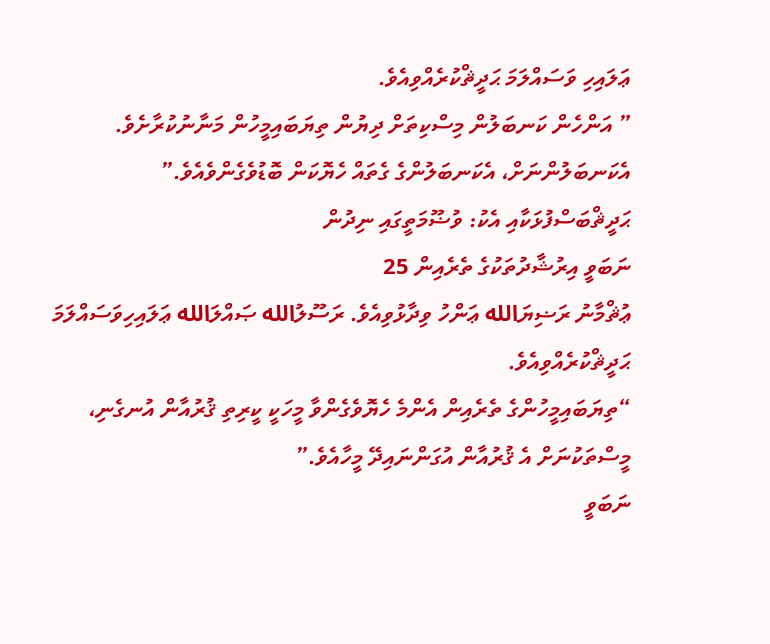ޢަލައިހި ވަސައްލަމަ ޙަދީޘްކުރެއްވިއެވެ.
” އަންހެން ކަނބަލުން މިސްކިތަށް ދިޔުން ތިޔަބައިމީހުން މަނާނުކުރާށެވެ. އެކަނބަލުންނަށް، އެކަނބަލުންގެ ގެތައް ހެޔޮކަން ބޮޑުވެގެންވެއެވެ.”
ޙަދީޘްބަސްފުޅަކާއި އެކު: ވުޟޫމަތީގައި ނިދުން
ނަބަވީ އިރުޝާދުތަކުގެ ތެރެއިން 25
ޢުޘްމާނު ރަޟިޔަالله ޢަންހު ވިދާޅުވިއެވެ. ރަސޫލުالله ޞައްލަالله ޢަލައިހިވަސައްލަމަ ޙަދީޘްކުރެއްވިއެވެ.
“ތިޔަބައިމީހުންގެ ތެރެއިން އެންމެ ހެޔޮވެގެންވާ މީހަކީ ކީރިތި ޤުރުއާން އުނގެނި، މީސްތަކުނަށް އެ ޤުރުއާން އުގަންނައިދޭ މީހާއެވެ.”
ނަބަވީ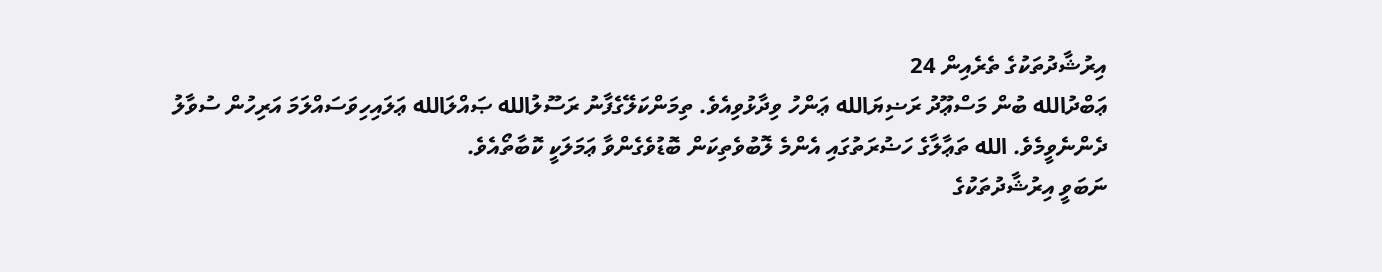އިރުޝާދުތަކުގެ ތެރެއިން 24
ޢަބްދުالله ބުން މަސްޢޫދު ރަޟިޔަالله ޢަންހު ވިދާޅުވިއެވެ. ތިމަންކަލޭގެފާނު ރަސޫލުالله ޞައްލަالله ޢަލައިހިވަސައްލަމަ އަރިހުން ސުވާލު ދެންނެވީމެވެ. الله ތަޢާލާގެ ހަޟުރަތުގައި އެންމެ ލޮބުވެތިކަން ބޮޑުވެގެންވާ ޢަމަލަކީ ކޮބާތޯއެވެ.
ނަބަވީ އިރުޝާދުތަކުގެ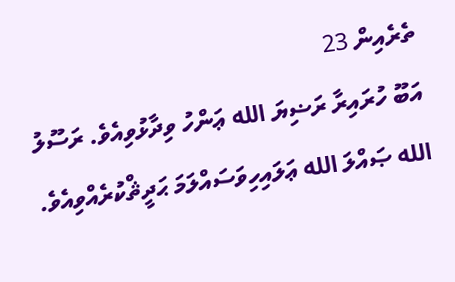ތެރެއިން 23
އަބޫ ހުރައިރާ ރަޟިޔަ الله ޢަންހު ވިދާޅުވިއެވެ. ރަސޫލު الله ޞައްލަ الله ޢަލައިހިވަސައްލަމަ ޙަދީޘްކުރެއްވިއެވެ.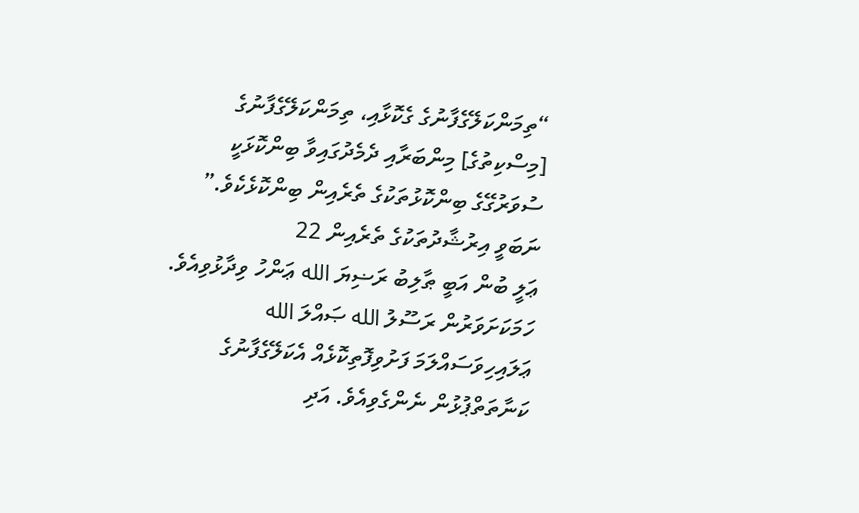“ތިމަންކަލޭގެފާނުގެ ގެކޮޅާއި، ތިމަންކަލޭގެފާނުގެ [މިސްކިތުގެ] މިންބަރާއި ދެމެދުގައިވާ ބިންކޮޅަކީ ސުވަރުގޭގެ ބިންކޮޅުތަކުގެ ތެރެއިން ބިންކޮޅެކެވެ.”
ނަބަވީ އިރުޝާދުތަކުގެ ތެރެއިން 22
ޢަލީ ބުން އަބީ ޠާލިބު ރަޟިޔަ الله ޢަންހު ވިދާޅުވިއެވެ. ހަމަކަށަވަރުން ރަސޫލު الله ޞައްލަ الله ޢަލައިހިވަސައްލަމަ ފަށުވިފޮތިކޮޅެއް އެކަލޭގެފާނުގެ ކަނާތަތްޕުޅުން ނެންގެވިއެވެ. އަދި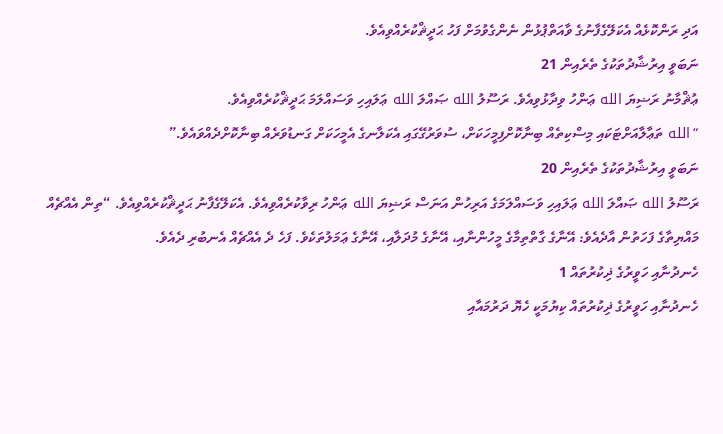އަދި ރަންކޮޅެއް އެކަލޭގެފާނުގެ ވާއަތްޕުޅުން ނެންގެވުމަށް ފަހު ޙަދީޘްކުރެއްވިއެވެ.
ނަބަވީ އިރުޝާދުތަކުގެ ތެރެއިން 21
ޢުޘްމާނު ރަޟިޔަ الله ޢަންހު ވިދާޅުވިއެވެ. ރަސޫލު الله ޞައްލަ الله ޢަލައިހި ވަސައްލަމަ ޙަދީޘްކުރެއްވިއެވެ.
“الله ތަޢާލާއަށްޓަކައި މިސްކިތެއް ބިނާކޮށްފިމީހަކަށް، ސުވަރުގޭގައި އެކަލާނގެ އެމީހަކަށް ގަނޑުވަރެއް ބިނާކޮށްދެއްވައެވެ.”
ނަބަވީ އިރުޝާދުތަކުގެ ތެރެއިން 20
ރަސޫލު الله ޞައްލަ الله ޢަލައިހި ވަސައްލަމަގެ އަރިހުން އަނަސް ރަޟިޔަ الله ޢަންހު ރިވާކުރެއްވިއެވެ. އެކަލޭގެފާނު ޙަދީޘްކުރެއްވިއެވެ. “ތިން އެއްޗެއް މައްޔިތާގެ ފަހަތުން އާދެއެވެ: އޭނާގެ ގާތްތިމާގެ މީހުންނާއި، އޭނާގެ މުދަލާއި، އޭނާގެ ޢަމަލުތަކެވެ. ފަހެ ދެ އެއްޗެއް އެނބުރި ދެއެވެ.
ހެނދުނާއި ހަވީރުގެ ޛިކުރުތައް 1
ހެނދުނާއި ހަވީރުގެ ޛިކުރުތައް ކިޔުމަކީ ހެޔޮ ދަރުމައާއި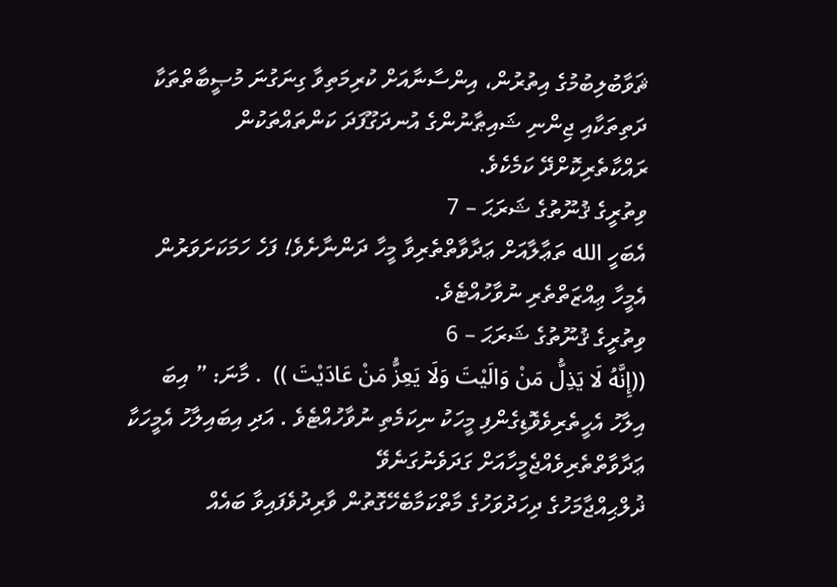ޘަވާބުލިބުމުގެ އިތުރުން، އިންސާނާއަށް ކުރިމަތިވާ ގިނަގުނަ މުޞީބާތްތަކާ ދަތިތަކާއި ޖިންނި ޝައިޠާނުންގެ އުނދަގޫފަދަ ކަންތައްތަކުން ރައްކާތެރިކޮށްދޭ ކަމެކެވެ.
ވިތުރީގެ ޤުނޫތުގެ ޝަރަޙަ – 7
އެބަހީ الله ތަޢާލާއަށް ޢަދާވާތްތެރިވާ މީހާ ދަންނާށެވެ! ފަހެ ހަމަކަށަވަރުން އެމީހާ ޢިއްޒަތްތެރި ނުވާހުއްޓެވެ.
ވިތުރީގެ ޤުނޫތުގެ ޝަރަޙަ – 6
((إِنَّهُ لَا يَذِلُّ مَنْ وَالَيْتَ وَلَا يَعِزُّ مَنْ عَادَيْتَ ))  . މާނަ: ” އިބަ އިލާހު އެހީތެރިވެވޮޑިގެންފި މީހަކު ނިކަމެތި ނުވާހުއްޓެވެ . އަދި އިބައިލާހު އެމީހަކާ ޢަދާވާތްތެރިވެއްޖެމީހާއަށް ގަދަވެނުގަނެވޭ
ޛުލްޙިއްޖާމަހުގެ ދިހަދުވަހުގެ މާތްކަމާބެހޭގޮތުން ވާރިދުވެފައިވާ ބައެއް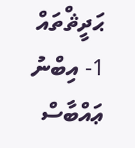ޙަދީޘްތައް
1- އިބްނު ޢައްބާސް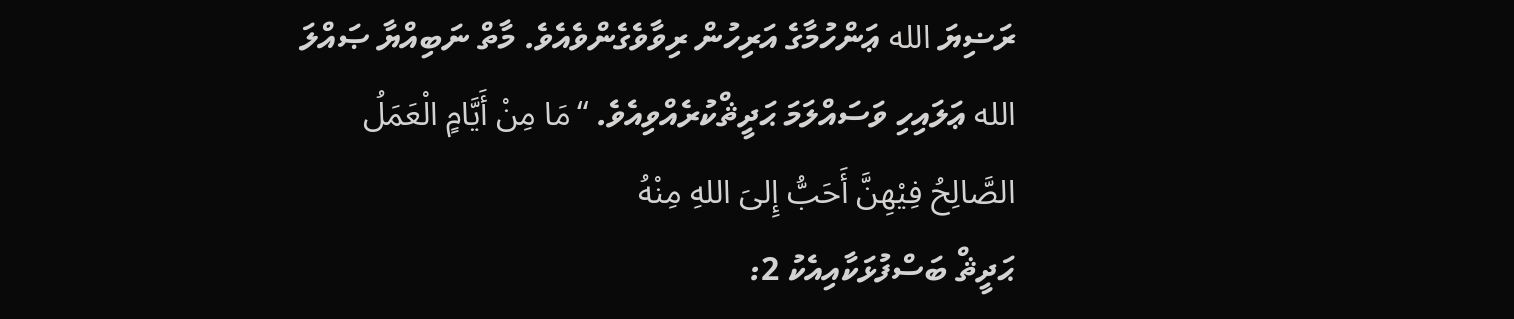ރަޟިޔަ الله ޢަންހުމާގެ އަރިހުން ރިވާވެގެންވެއެވެ. މާތް ނަބިއްޔާ ޞައްލަ الله ޢަލައިހި ވަސައްލަމަ ޙަދީޘްކުރެއްވިއެވެ. “مَا مِنْ أَيَّامٍ الْعَمَلُ الصَّالِحُ فِيْهِنَّ أَحَبُّ إِلىَ اللهِ مِنْهُ
ޙަދީޘް ބަސްފުޅަކާއިއެކު 2: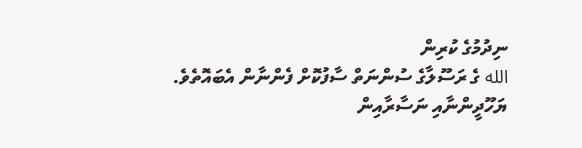ނިދުމުގެ ކުރިން
الله ގެ ރަސޫލާގެ ސުންނަތް ސާފުކޮށް ފެންނާން އެބައޮތެވެ.
ޔަހޫދީންނާއި ނަސާރާއިން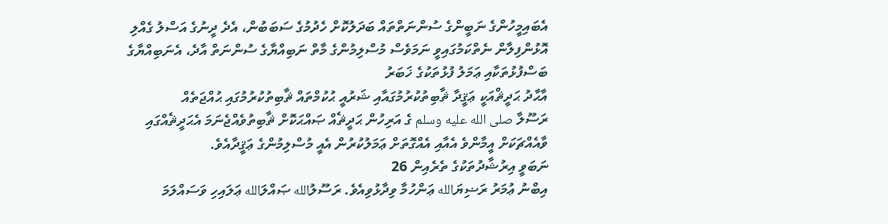އެބައިމީހުންގެ ނަބީންގެ ސުންނަތްތައް ބަދަލުކޮށް ހެދުމުގެ ސަބަބުން، އެދެ ދީނުގެ އަސްލު ގެއްލި އޮޅުންފިލާން ނެތްކަމުގައިވީ ނަމަވެސް މުސްލިމުންގެ މާތް ނަބިއްޔާގެ ސުންނަތް އާދެ، އެނަބިއްޔާގެ ބަސްފުޅުތަކާއި ޢަމަލު ފުޅުތަކުގެ ޚަބަރު
އާޙާދު ޙަދީޘްއަކީ ޢަޤީދާ ޘާބިތުކުރުމުގައާއި ޝަރުއީ ޙުކުމްތައް ޘާބިތުކުރުމުގައި ޙުއްޖަތެއް
ރަސޫލާ صلى الله عليه وسلم ގެ އަރިހުން ޙަދީޘެއް ޞައްޙަކޮށް ޘާބިތުވެއްޖެނަމަ އެޙަދީޘެއްގައި ވާއެއްޗަކަށް އީމާންވެ އެއާއި އެއްގޮތަށް ޢަމަލުކުރުން އެއީ މުސްލިމުންގެ ޢަޤީދާއެވެ.
ނަބަވީ އިރުޝާދުތަކުގެ ތެރެއިން 26
އިބްނު ޢުމަރު ރަޟިޔަالله ޢަންހުމާ ވިދާޅުވިއެވެ. ރަސޫލުالله ޞައްލަالله ޢަލައިހި ވަސައްލަމަ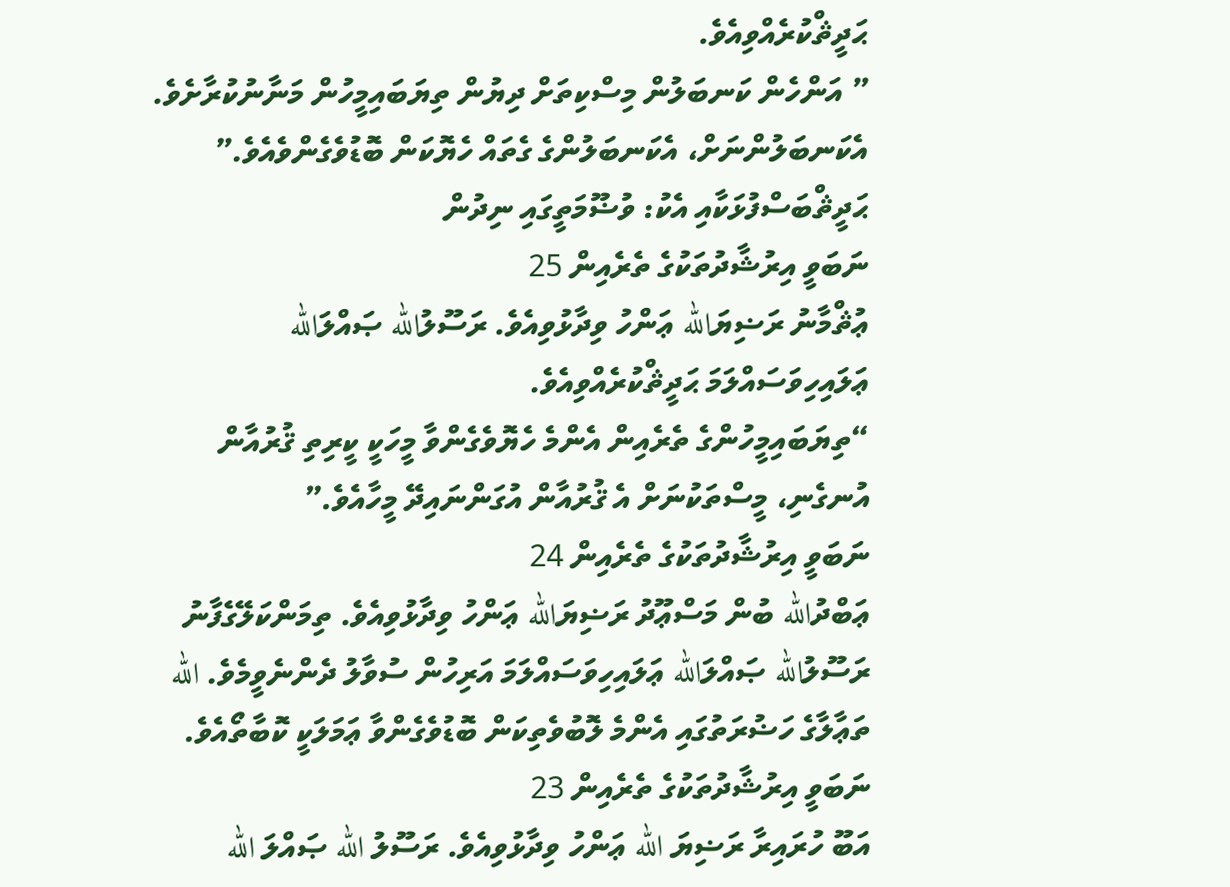ޙަދީޘްކުރެއްވިއެވެ.
” އަންހެން ކަނބަލުން މިސްކިތަށް ދިޔުން ތިޔަބައިމީހުން މަނާނުކުރާށެވެ. އެކަނބަލުންނަށް، އެކަނބަލުންގެ ގެތައް ހެޔޮކަން ބޮޑުވެގެންވެއެވެ.”
ޙަދީޘްބަސްފުޅަކާއި އެކު: ވުޟޫމަތީގައި ނިދުން
ނަބަވީ އިރުޝާދުތަކުގެ ތެރެއިން 25
ޢުޘްމާނު ރަޟިޔަالله ޢަންހު ވިދާޅުވިއެވެ. ރަސޫލުالله ޞައްލަالله ޢަލައިހިވަސައްލަމަ ޙަދީޘްކުރެއްވިއެވެ.
“ތިޔަބައިމީހުންގެ ތެރެއިން އެންމެ ހެޔޮވެގެންވާ މީހަކީ ކީރިތި ޤުރުއާން އުނގެނި، މީސްތަކުނަށް އެ ޤުރުއާން އުގަންނައިދޭ މީހާއެވެ.”
ނަބަވީ އިރުޝާދުތަކުގެ ތެރެއިން 24
ޢަބްދުالله ބުން މަސްޢޫދު ރަޟިޔަالله ޢަންހު ވިދާޅުވިއެވެ. ތިމަންކަލޭގެފާނު ރަސޫލުالله ޞައްލަالله ޢަލައިހިވަސައްލަމަ އަރިހުން ސުވާލު ދެންނެވީމެވެ. الله ތަޢާލާގެ ހަޟުރަތުގައި އެންމެ ލޮބުވެތިކަން ބޮޑުވެގެންވާ ޢަމަލަކީ ކޮބާތޯއެވެ.
ނަބަވީ އިރުޝާދުތަކުގެ ތެރެއިން 23
އަބޫ ހުރައިރާ ރަޟިޔަ الله ޢަންހު ވިދާޅުވިއެވެ. ރަސޫލު الله ޞައްލަ الله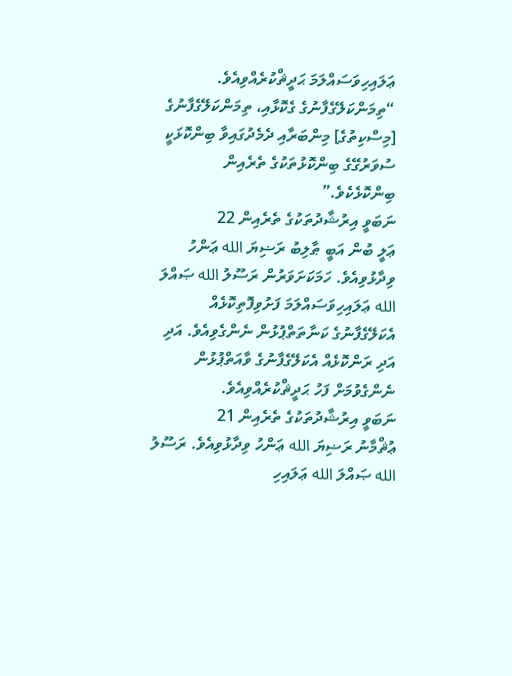ޢަލައިހިވަސައްލަމަ ޙަދީޘްކުރެއްވިއެވެ.
“ތިމަންކަލޭގެފާނުގެ ގެކޮޅާއި، ތިމަންކަލޭގެފާނުގެ [މިސްކިތުގެ] މިންބަރާއި ދެމެދުގައިވާ ބިންކޮޅަކީ ސުވަރުގޭގެ ބިންކޮޅުތަކުގެ ތެރެއިން ބިންކޮޅެކެވެ.”
ނަބަވީ އިރުޝާދުތަކުގެ ތެރެއިން 22
ޢަލީ ބުން އަބީ ޠާލިބު ރަޟިޔަ الله ޢަންހު ވިދާޅުވިއެވެ. ހަމަކަށަވަރުން ރަސޫލު الله ޞައްލަ الله ޢަލައިހިވަސައްލަމަ ފަށުވިފޮތިކޮޅެއް އެކަލޭގެފާނުގެ ކަނާތަތްޕުޅުން ނެންގެވިއެވެ. އަދި އަދި ރަންކޮޅެއް އެކަލޭގެފާނުގެ ވާއަތްޕުޅުން ނެންގެވުމަށް ފަހު ޙަދީޘްކުރެއްވިއެވެ.
ނަބަވީ އިރުޝާދުތަކުގެ ތެރެއިން 21
ޢުޘްމާނު ރަޟިޔަ الله ޢަންހު ވިދާޅުވިއެވެ. ރަސޫލު الله ޞައްލަ الله ޢަލައިހި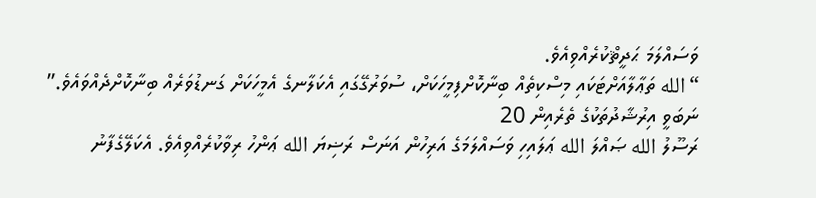ވަސައްލަމަ ޙަދީޘްކުރެއްވިއެވެ.
“الله ތަޢާލާއަށްޓަކައި މިސްކިތެއް ބިނާކޮށްފިމީހަކަށް، ސުވަރުގޭގައި އެކަލާނގެ އެމީހަކަށް ގަނޑުވަރެއް ބިނާކޮށްދެއްވައެވެ.”
ނަބަވީ އިރުޝާދުތަކުގެ ތެރެއިން 20
ރަސޫލު الله ޞައްލަ الله ޢަލައިހި ވަސައްލަމަގެ އަރިހުން އަނަސް ރަޟިޔަ الله ޢަންހު ރިވާކުރެއްވިއެވެ. އެކަލޭގެފާނު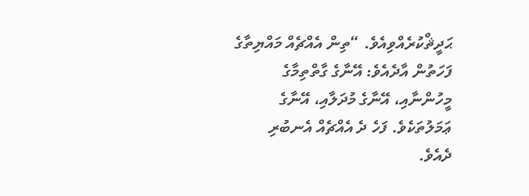ޙަދީޘްކުރެއްވިއެވެ. “ތިން އެއްޗެއް މައްޔިތާގެ ފަހަތުން އާދެއެވެ: އޭނާގެ ގާތްތިމާގެ މީހުންނާއި، އޭނާގެ މުދަލާއި، އޭނާގެ ޢަމަލުތަކެވެ. ފަހެ ދެ އެއްޗެއް އެނބުރި ދެއެވެ.